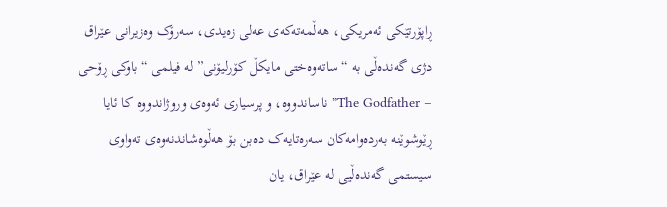ڕاپۆرتێکی ئەمریکی، هەڵمەتەکەی عەلی زەیدی، سەرۆک وەزیرانی عێراق دژی گەندەڵی بە “ساتەوەختی مایکڵ کۆرلیۆنی” لە فیلمی “باوکی ڕۆحی – The Godfather” ناساندووە، و پرسیاری ئەوەی وروژاندووە کا ئایا ڕێوشوێنە بەردەوامەکان سەرەتایەک دەبن بۆ هەڵوەشاندنەوەی تەواوی سیستمی گەندەڵیی لە عێراق، یان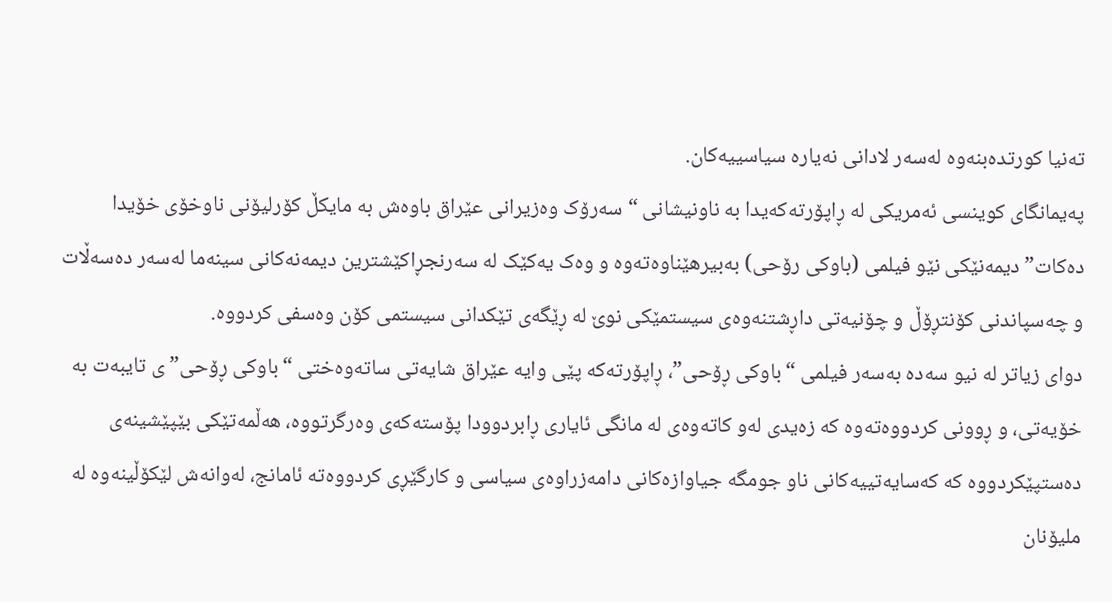تەنیا کورتدەبنەوە لەسەر لادانی نەیارە سیاسییەکان.
پەیمانگای کوینسی ئەمریکی لە ڕاپۆرتەکەیدا بە ناونیشانی “سەرۆک وەزیرانی عێراق باوەش بە مایکڵ کۆرلیۆنی ناوخۆی خۆیدا دەکات” دیمەنێکی نێو فیلمی (باوکی رۆحی) بەبیرهێناوەتەوە و وەک یەکێک لە سەرنجڕاکێشترین دیمەنەکانی سینەما لەسەر دەسەڵات و چەسپاندنی کۆنتڕۆڵ و چۆنیەتی داڕشتنەوەی سیستمێکی نوێ لە ڕێگەی تێکدانی سیستمی کۆن وەسفی کردووە.
دوای زیاتر لە نیو سەدە بەسەر فیلمی “باوکی ڕۆحی”، ڕاپۆرتەکە پێی وایە عێراق شایەتی ساتەوەختی “باوکی ڕۆحی”ی تایبەت بە خۆیەتی، و ڕوونی کردووەتەوە کە زەیدی لەو کاتەوەی لە مانگی ئایاری ڕابردوودا پۆستەکەی وەرگرتووە، هەڵمەتێکی بێپێشینەی دەستپێکردووە کە کەسایەتییەکانی ناو جومگە جیاوازەکانی دامەزراوەی سیاسی و کارگێڕی کردووەتە ئامانج، لەوانەش لێکۆڵینەوە لە ملیۆنان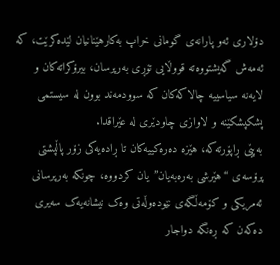دۆلاری ئەو پارانەی گومانی خراپ بەکارهێنانیان لێدەکرێت، کە ئەمەش گەیشتووەتە قووڵایی تۆڕی بەرپرسان، بیرۆکراتەکان و لایەنە سیاسییە چالاکەکان کە سوودمەند بوون لە سیستمی پشکپشکێنە و لاوازی چاودێری لە عێراقدا.
بەپێی ڕاپۆرتەکە، هێزە دەرەکییەکان تا ڕادەیەکی زۆر پاڵپشتی پرۆسەی “هێرشی بەرەبەیان”یان کردووە، چونکە بەرپرسانی ئەمریکی و کۆمەڵگەی نێودەوڵەتی وەک نیشانەیەک سەیری دەکەن کە ڕەنگە دواجار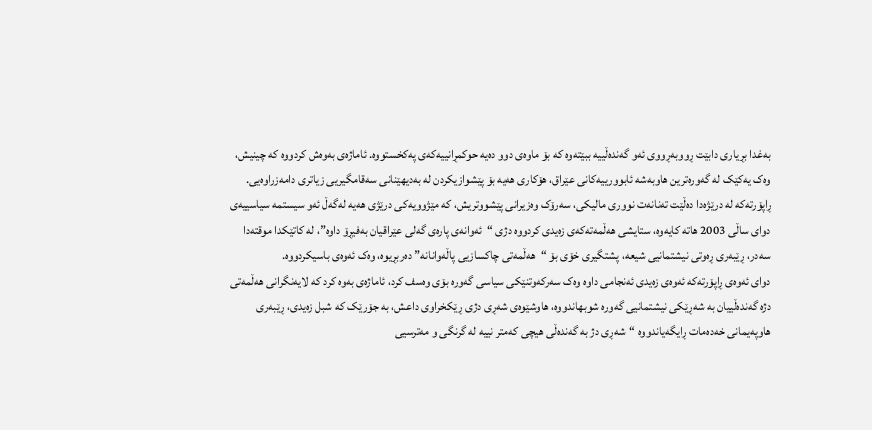بەغدا بڕیاری دابێت ڕووبەڕووی ئەو گەندەڵییە ببێتەوە کە بۆ ماوەی دوو دەیە حوکمڕانییەکەی پەکخستووە. ئاماژەی بەوەش کردووە کە چینیش، وەک یەکێک لە گەورەترین هاوبەشە ئابوورییەکانی عێراق، هۆکاری هەیە بۆ پێشوازیکردن لە بەدیهێنانی سەقامگیریی زیاتری دامەزراوەیی.
ڕاپۆرتەکە لە درێژەدا دەڵێت تەنانەت نووری مالیکی، سەرۆک وەزیرانی پێشووتریش، کە مێژوویەکی درێژی هەیە لەگەڵ ئەو سیستمە سیاسییەی دوای ساڵی 2003 هاتە کایەوە، ستایشی هەڵمەتەکەی زەیدی کردووە دژی “ئەوانەی پارەی گەلی عێراقیان بەفیڕۆ داوە”، لە کاتێکدا موقتەدا سەدر، ڕێبەری ڕەوتی نیشتمانیی شیعە، پشتگیری خۆی بۆ “هەڵمەتی چاکسازیی پاڵەوانانە” دەربڕیوە، وەک ئەوەی باسیکردووە.
دوای ئەوەی ڕاپۆرتەکە ئەوەی زەیدی ئەنجامی داوە وەک سەرکەوتنێکی سیاسی گەورە بۆی وەسف کرد، ئاماژەی بەوە کرد کە لایەنگرانی هەڵمەتی دژە گەندەڵییان بە شەڕێکی نیشتمانیی گەورە شوبهاندووە، هاوشێوەی شەڕی دژی ڕێکخراوی داعش، بە جۆرێک کە شبل زەیدی، ڕێبەری هاوپەیمانی خەدەمات ڕایگەیاندووە “شەڕی دژ بە گەندەڵی هیچی کەمتر نییە لە گرنگی و مەترسیی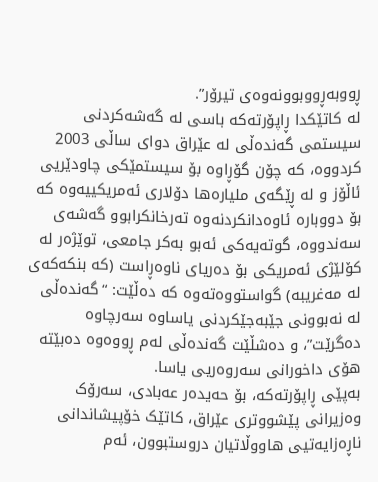ڕووبەڕووبوونەوەی تیرۆر”.
لە کاتێکدا ڕاپۆرتەکە باسی لە گەشەکردنی سیستمی گەندەڵی لە عێراق دوای ساڵی 2003 کردووە، کە چۆن گۆڕاوە بۆ سیستمێکی چاودێریی ئاڵۆز و لە ڕێگەی ملیارەها دۆلاری ئەمریکییەوە کە بۆ دووبارە ئاوەدانکردنەوە تەرخانکرابوو گەشەی سەندووە، گوتەیەکی ئەبو بەکر جامعی، توێژەر لە کۆلێژی ئەمریکی بۆ دەریای ناوەڕاست (کە بنکەکەی لە مەغریبە) گواستووەتەوە کە دەڵێت: “گەندەڵی لە نەبوونی جێبەجێکردنی یاساوە سەرچاوە دەگرێت”، و دەشڵێت گەندەڵی لەم ڕووەوە دەبێتە هۆی داخورانی سەروەریی یاسا.
بەپێی ڕاپۆرتەکە، بۆ حەیدەر عەبادی، سەرۆک وەزیرانی پێشووتری عێراق، کاتێک خۆپیشاندانی ناڕەزایەتیی هاووڵاتیان دروستبوون، ئەم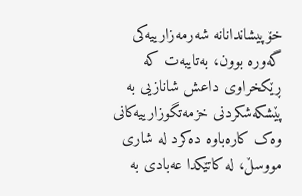خۆپیشاندانانە شەرمەزارییەکی گەورە بوون، بەتایبەت کە ڕێکخراوی داعش شانازیی بە پێشکەشکردنی خزمەتگوزارییەکانی وەک کارەباوە دەکرد لە شاری مووسڵ، لە کاتێکدا عەبادی بە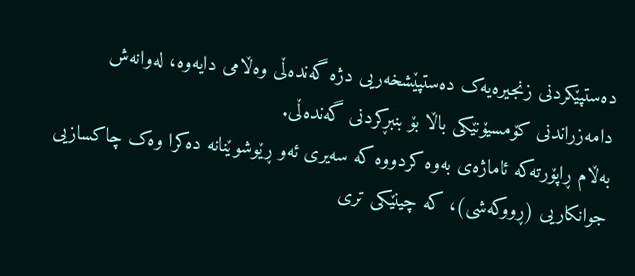دەستپێکردنی زنجیرەیەک دەستپێشخەریی دژە گەندەڵی وەڵامی دایەوە، لەوانەش دامەزراندنی کۆمسیۆنێکی باڵا بۆ بنبڕکردنی گەندەڵی.
بەڵام ڕاپۆرتەکە ئاماژەی بەوە کردووە کە سەیری ئەو ڕێوشوێنانە دەکرا وەک چاکسازیی جوانکاریی (ڕووکەشی)، کە چینێکی تری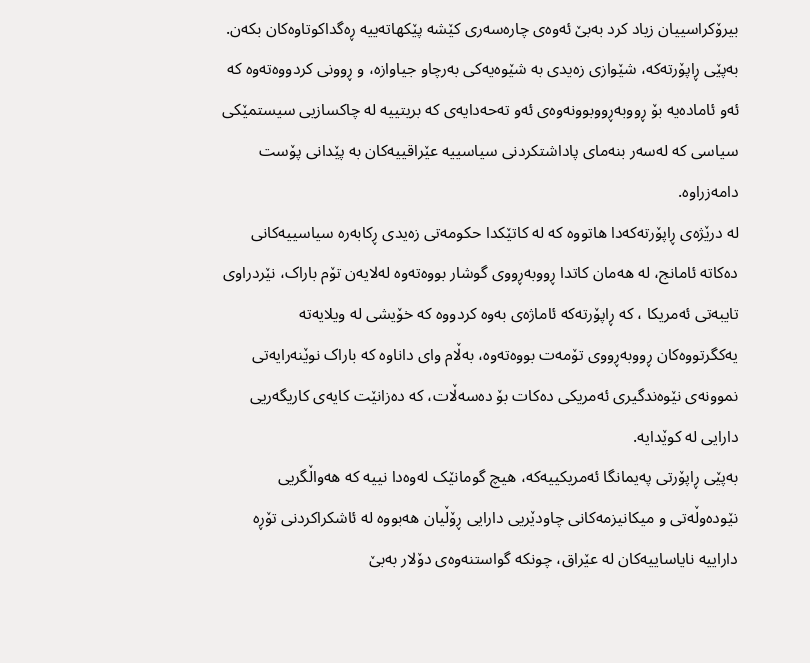بیرۆکراسییان زیاد کرد بەبێ ئەوەی چارەسەری کێشە پێکهاتەییە ڕەگداکوتاوەکان بکەن.
بەپێی ڕاپۆرتەکە، شێوازی زەیدی بە شێوەیەکی بەرچاو جیاوازە، و ڕوونی کردووەتەوە کە ئەو ئامادەیە بۆ ڕووبەڕووبوونەوەی ئەو تەحەدایەی کە بریتییە لە چاکسازیی سیستمێکی سیاسی کە لەسەر بنەمای پاداشتکردنی سیاسییە عێراقییەکان بە پێدانی پۆست دامەزراوە.
لە درێژەی ڕاپۆرتەکەدا هاتووە کە لە کاتێکدا حکومەتی زەیدی ڕکابەرە سیاسییەکانی دەکاتە ئامانج، لە هەمان کاتدا ڕووبەڕووی گوشار بووەتەوە لەلایەن تۆم باراک، نێردراوی تایبەتی ئەمریکا ، کە ڕاپۆرتەکە ئاماژەی بەوە کردووە کە خۆیشی لە ویلایەتە یەکگرتووەکان ڕووبەڕووی تۆمەت بووەتەوە، بەڵام وای داناوە کە باراک نوێنەرایەتی نموونەی نێوەندگیری ئەمریکی دەکات بۆ دەسەڵات، کە دەزانێت کایەی کاریگەریی دارایی لە کوێدایە.
بەپێی ڕاپۆرتی پەیمانگا ئەمریکییەکە، هیچ گومانێک لەوەدا نییە کە هەواڵگریی نێودەوڵەتی و میکانیزمەکانی چاودێریی دارایی ڕۆڵیان هەبووە لە ئاشکراکردنی تۆڕە داراییە نایاساییەکان لە عێراق، چونکە گواستنەوەی دۆلار بەبێ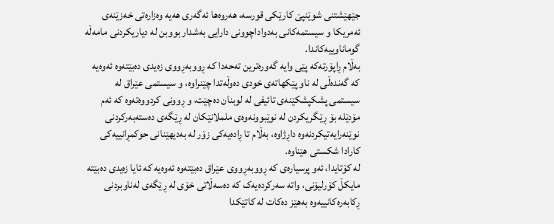جێهێشتنی شوێنپێ کارێکی قورسە، هەروەها ئەگەری هەیە وەزارەتی خەزێنەی ئەمریکا و سیستمەکانی بەدواداچوونی دارایی بەشدار بووبن لە دیاریکردنی مامەڵە گوماناوییەکاندا.
بەڵام ڕاپۆرتەکە پێی وایە گەورەترین تەحەدا کە ڕووبەڕووی زەیدی دەبێتەوە ئەوەیە کە گەندەڵی لە ناو پێکهاتەی خودی دەوڵەتدا چێنراوە، و سیستمی عێراق لە سیستمی پشکپشکێنەی تائیفی لە لوبنان دەچێت، و ڕوونی کردووەتەوە کە ئەم مۆدێلە بۆ ڕێگریکردن لە نوێبوونەوەی ململانێکان لە ڕێگەی دەستەبەرکردنی نوێنەرایەتیکردنەوە داڕژاوە، بەڵام تا ڕادەیەکی زۆر لە بەدیهێنانی حوکمڕانییەکی کارادا شکستی هێناوە.
لە کۆتایدا، ئەو پرسیارەی کە ڕووبەڕووی عێراق دەبێتەوە ئەوەیە کە ئایا زەیدی دەبێتە مایکڵ کۆرلیۆنی، واتە سەرکردەیەک کە دەسەڵاتی خۆی لە ڕێگەی لەناوبردنی ڕکابەرەکانییەوە بەهێز دەکات لە کاتێکدا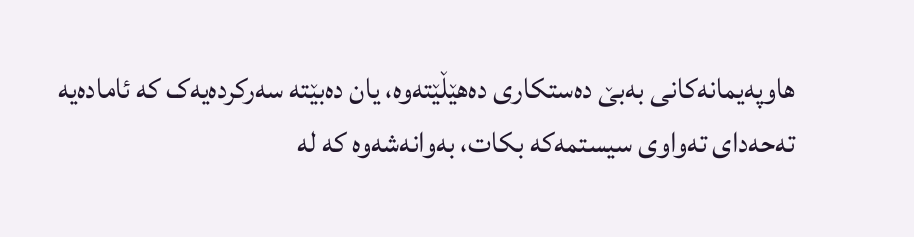هاوپەیمانەکانی بەبێ دەستکاری دەهێڵێتەوە، یان دەبێتە سەرکردەیەک کە ئامادەیە تەحەدای تەواوی سیستمەکە بکات، بەوانەشەوە کە لە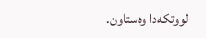لووتکەدا وەستاون.